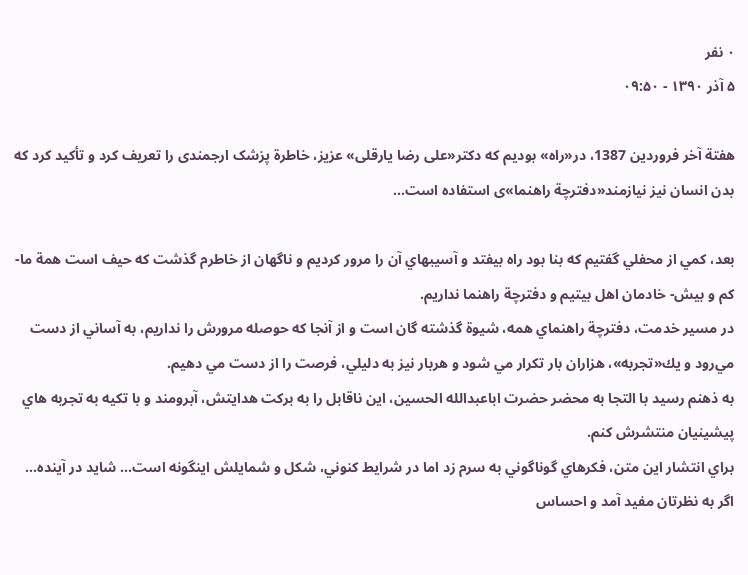۰ نفر
۵ آذر ۱۳۹۰ - ۰۹:۵۰

هفتة آخر فروردین 1387، در«راه» بودیم که دکتر«علی رضا یارقلی» عزیز، خاطرة پزشک ارجمندی را تعریف کرد و تأکید کرد که بدن انسان نیز نیازمند«دفترچة راهنما»ی استفاده است...

بعد، كمي از محفلي گفتيم كه بنا بود راه بيفتد و آسيبهاي آن را مرور كرديم و ناگهان از خاطرم گذشت كه حيف است همة ما- كم و بيش- خادمان اهل بيتيم و دفترچة راهنما نداريم.
در مسير خدمت، دفترچة راهنماي همه، شيوة گذشته گان است و از آنجا كه حوصله مرورش را نداريم، به آساني از دست مي‌رود و يك«تجربه»، هزاران بار تكرار مي شود و هربار نيز به دليلي، فرصت را از دست مي دهيم.
به ذهنم رسيد با التجا به محضر حضرت اباعبدالله الحسين، اين ناقابل را به بركت هدايتش، آبرومند و با تكيه به تجربه هاي پيشينيان منتشرش كنم.
براي انتشار اين متن، فكرهاي گوناگوني به سرم زد اما در شرايط كنوني، شكل و شمايلش اينگونه است... شايد در آينده...
اگر به نظرتان مفيد آمد و احساس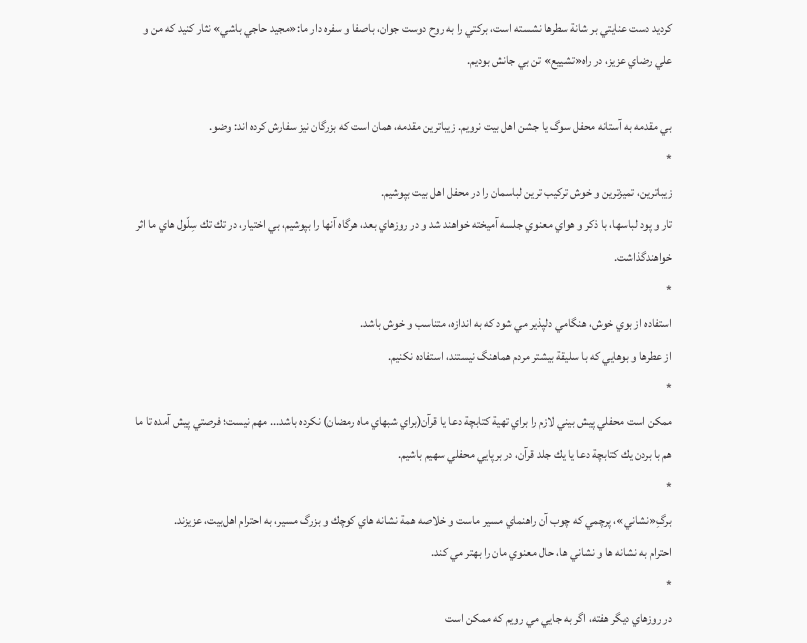كرديد دست عنايتي بر شانة سطرها نشسته است، بركتي را به روح دوست جوان، باصفا و سفره دار ما:«مجيد حاجي باشي» نثار كنيد كه من و علي رضاي عزيز، در راه«تشييع» تن بي جانش بوديم.

بي مقدمه به آستانه محفل سوگ يا جشن اهل بيت نرويم. زيباترين مقدمه، همان است كه بزرگان نيز سفارش كرده اند: وضو.
*
زيباترين، تميزترين و خوش تركيب ترين لباسمان را در محفل اهل بيت بپوشيم.
تار و پود لباسها، با ذكر و هواي معنوي جلسه آميخته خواهند شد و در روزهاي بعد، هرگاه آنها را بپوشيم، بي اختيار، در تك تك سِلّول هاي ما اثر خواهند‌گذاشت.
*
استفاده از بوي خوش، هنگامي دلپذير مي شود كه به اندازه، متناسب و خوش باشد.
از عطرها و بوهايي كه با سليقة بيشتر مردم هماهنگ نيستند، استفاده نكنيم.
*
ممكن است محفلي پيش بيني لازم را براي تهية كتابچة دعا يا قرآن(براي شبهاي ماه رمضان) نكرده باشد... مهم نيست؛ فرصتي پيش آمده تا ما هم با بردن يك كتابچة دعا يا يك جلد قرآن، در برپايي محفلي سهيم باشيم.
*
برگِ«نشاني»، پرچمي كه چوب آن راهنماي مسير ماست و خلاصه همة نشانه هاي كوچك و بزرگ مسير، به احترام اهل‌بيت، عزيزند.
احترام به نشانه ها و نشاني ها، حال معنوي مان را بهتر مي كند.
*
در روزهاي ديگر هفته، اگر به جايي مي رويم كه ممكن است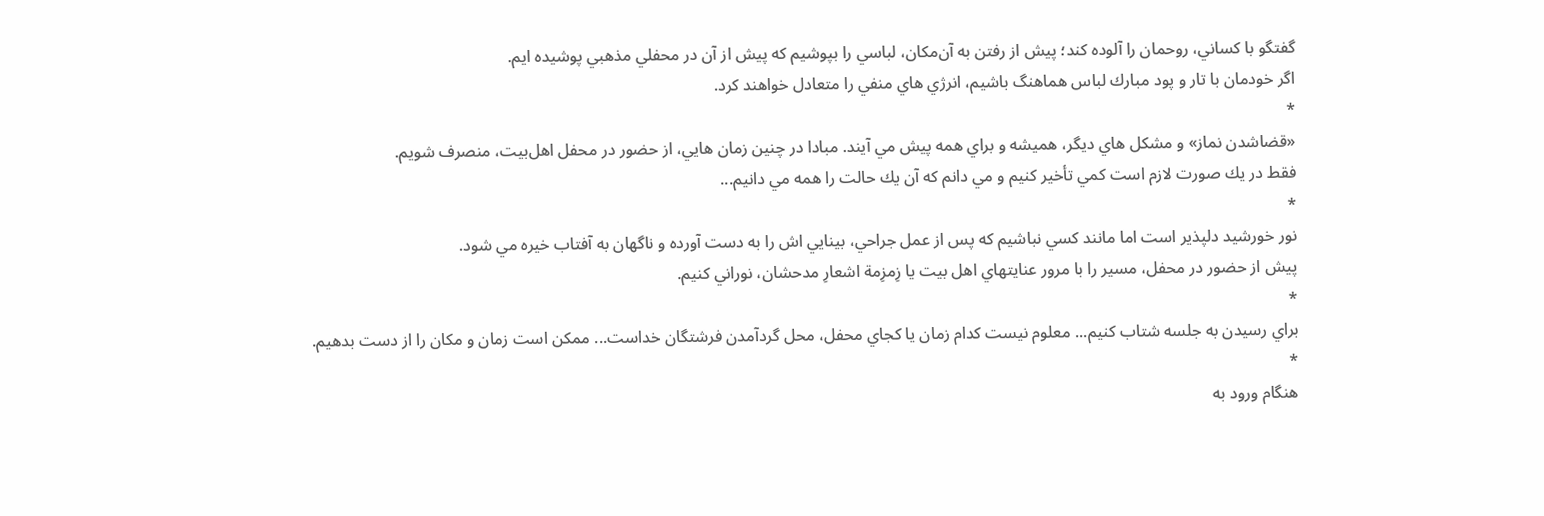گفتگو با كساني، روحمان را آلوده كند؛ پيش از رفتن به آن‌مكان، لباسي را بپوشيم كه پيش از آن در محفلي مذهبي پوشيده ايم.
اگر خودمان با تار و پود مبارك لباس هماهنگ باشيم، انرژي هاي منفي را متعادل خواهند كرد.
*
«قضاشدن نماز» و مشكل هاي ديگر، هميشه و براي همه پيش مي آيند. مبادا در چنين زمان هايي، از حضور در محفل اهل‌بيت، منصرف شويم.
فقط در يك صورت لازم است كمي تأخير كنيم و مي دانم كه آن يك حالت را همه مي دانيم...
*
نور خورشيد دلپذير است اما مانند كسي نباشيم كه پس از عمل جراحي، بينايي اش را به دست آورده و ناگهان به آفتاب خيره مي شود.
پيش از حضور در محفل، مسير را با مرور عنايتهاي اهل بيت يا زِمزِمة اشعارِ مدحشان، نوراني كنيم.
*
براي رسيدن به جلسه شتاب كنيم... معلوم نيست كدام زمان يا كجاي محفل، محل گردآمدن فرشتگان خداست... ممكن است زمان و مكان را از دست بدهيم.
*
هنگام ورود به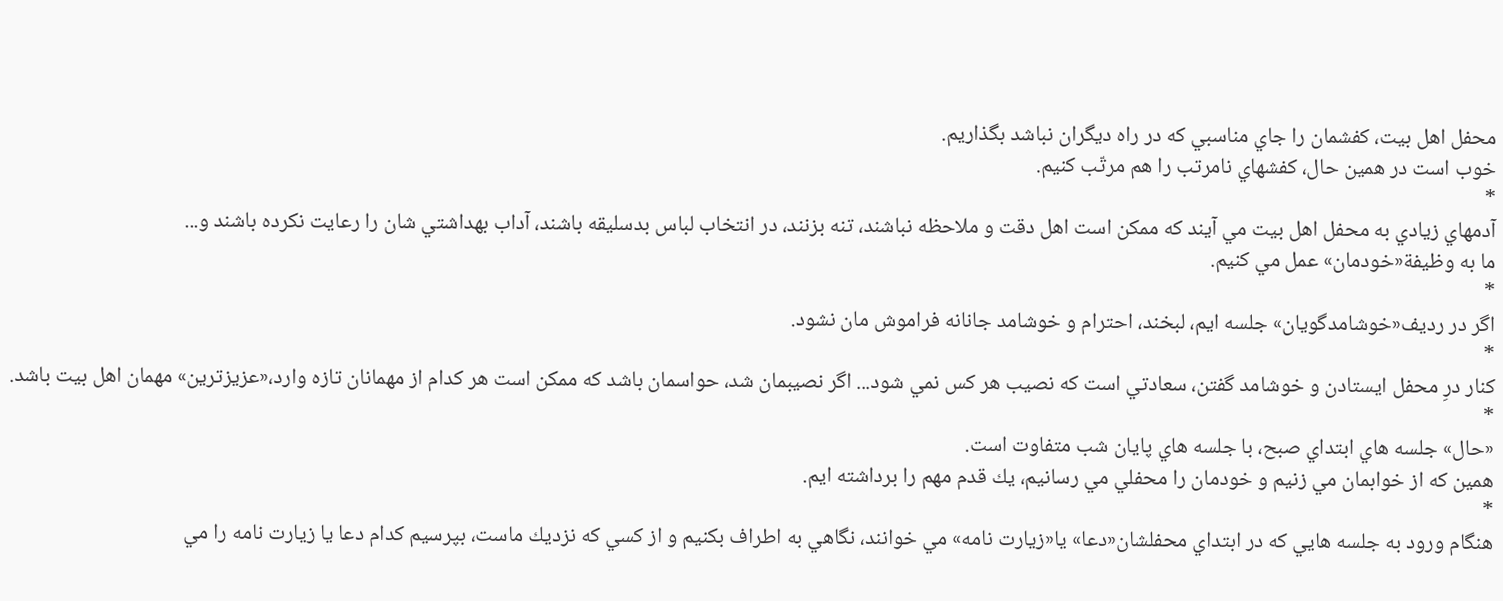محفل اهل بيت، كفشمان را جاي مناسبي كه در راه ديگران نباشد بگذاريم.
خوب است در همين حال، كفشهاي نامرتب را هم مرتّب كنيم.
*
آدمهاي زيادي به محفل اهل بيت مي آيند كه ممكن است اهل دقت و ملاحظه نباشند، تنه بزنند، در انتخاب لباس بدسليقه باشند، آداب بهداشتي شان را رعايت نكرده باشند و...
ما به وظيفة«خودمان» عمل مي كنيم.
*
اگر در رديف«خوشامدگويان» جلسه ايم، لبخند، احترام و خوشامد جانانه فراموش مان نشود.
*
كنار درِ محفل ايستادن و خوشامد گفتن، سعادتي است كه نصيب هر كس نمي شود... اگر نصيبمان شد، حواسمان باشد كه ممكن است هر كدام از مهمانان تازه وارد،«عزيزترين» مهمان اهل بيت باشد.
*
«حال» جلسه هاي ابتداي صبح، با جلسه هاي پايان شب متفاوت است.
همين كه از خوابمان مي زنيم و خودمان را محفلي مي رسانيم، يك قدم مهم را برداشته ايم.
*
هنگام ورود به جلسه هايي كه در ابتداي محفلشان«دعا» يا«زيارت نامه» مي خوانند، نگاهي به اطراف بكنيم و از كسي كه نزديك ماست، بپرسيم كدام دعا يا زيارت نامه را مي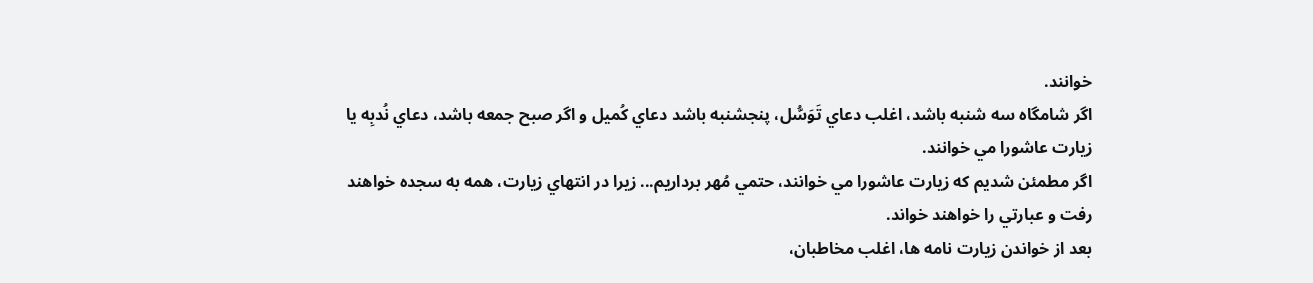خوانند.
اگر شامگاه سه شنبه باشد، اغلب دعاي تَوَسُّل، پنجشنبه باشد دعاي كُميل و اگر صبح جمعه باشد، دعاي نُدبِه يا زيارت عاشورا مي خوانند.
اگر مطمئن شديم كه زيارت عاشورا مي خوانند، حتمي مُهر برداريم... زيرا در انتهاي زيارت، همه به سجده خواهند رفت و عبارتي را خواهند خواند.
بعد از خواندن زيارت نامه ها، اغلب مخاطبان،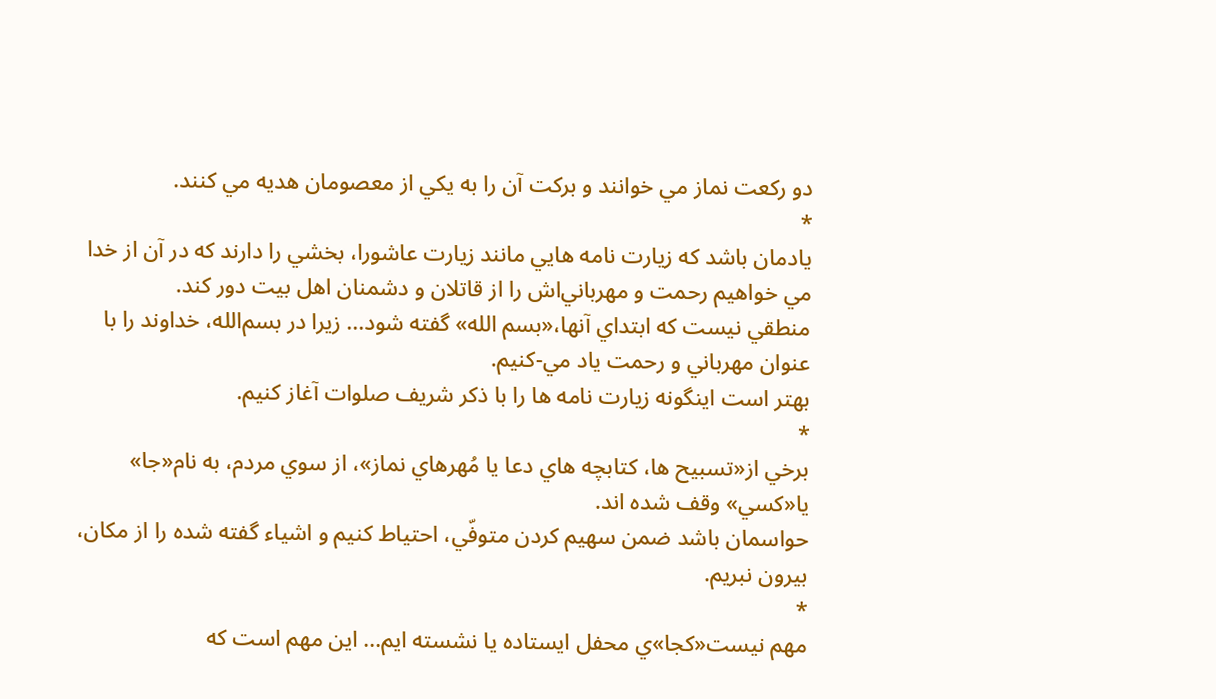دو ركعت نماز مي خوانند و بركت آن را به يكي از معصومان هديه مي كنند.
*
يادمان باشد كه زيارت نامه هايي مانند زيارت عاشورا، بخشي را دارند كه در آن از خدا مي خواهيم رحمت و مهرباني‌اش را از قاتلان و دشمنان اهل بيت دور كند.
منطقي نيست كه ابتداي آنها،«بسم الله» گفته شود... زيرا در بسم‌الله، خداوند را با عنوان مهرباني و رحمت ياد مي-كنيم.
بهتر است اينگونه زيارت نامه ها را با ذكر شريف صلوات آغاز كنيم.
*
برخي از«تسبيح ها، كتابچه هاي دعا يا مُهرهاي نماز»، از سوي مردم، به نام«جا» يا«كسي» وقف شده اند.
حواسمان باشد ضمن سهيم كردن متوفّي، احتياط كنيم و اشياء گفته شده را از مكان، بيرون نبريم.
*
مهم نيست«كجا»ي محفل ايستاده يا نشسته ايم... اين مهم است كه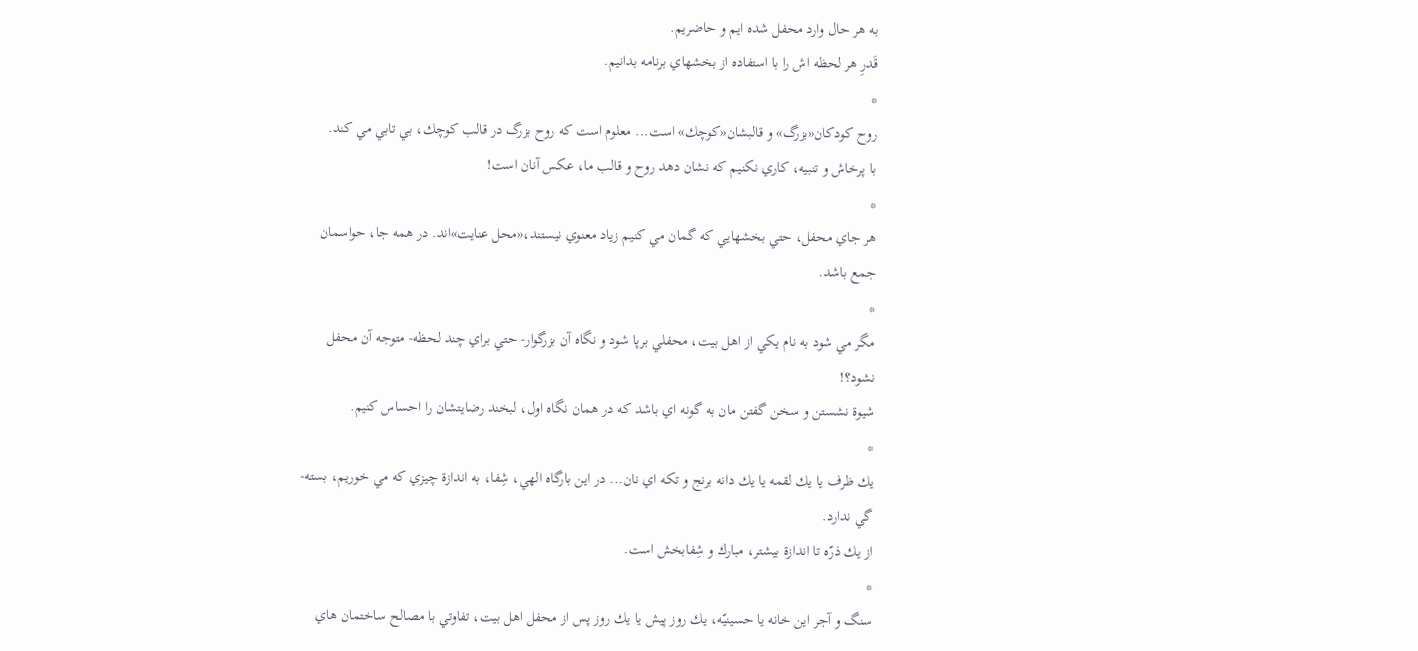به هر حال وارد محفل شده ايم و حاضريم.
قَدرِ هر لحظه اش را با استفاده از بخشهاي برنامه بدانيم.
*
روح كودكان«بزرگ» و قالبشان«كوچك» است... معلوم است كه روح بزرگ در قالب كوچك، بي تابي مي كند.
با پرخاش و تنبيه، كاري نكنيم كه نشان دهد روح و قالب ما، عكس آنان است!
*
هر جاي محفل، حتي بخشهايي كه گمان مي كنيم زياد معنوي نيستند،«محل عنايت»اند. در همه جا، حواسمان جمع‌ باشد.
*
مگر مي شود به نام يكي از اهل بيت، محفلي برپا شود و نگاه آن بزرگوار- حتي براي چند لحظه- متوجه آن محفل نشود؟!
شيوة نشستن و سخن گفتن مان به گونه اي باشد كه در همان نگاه اول، لبخند رضايتشان را احساس كنيم.
*
يك ظرف يا يك لقمه يا يك دانه برنج و تكه اي نان... در اين بارگاه الهي، شِفا، به اندازة چيزي كه مي خوريم، بسته-گي ندارد.
از يك ذرّه تا اندازة بيشتر، مبارك و شِفابخش است.
*
سنگ و آجر اين خانه يا حسينيّه، يك روز پيش يا يك روز پس از محفل اهل بيت، تفاوتي با مصالح ساختمان هاي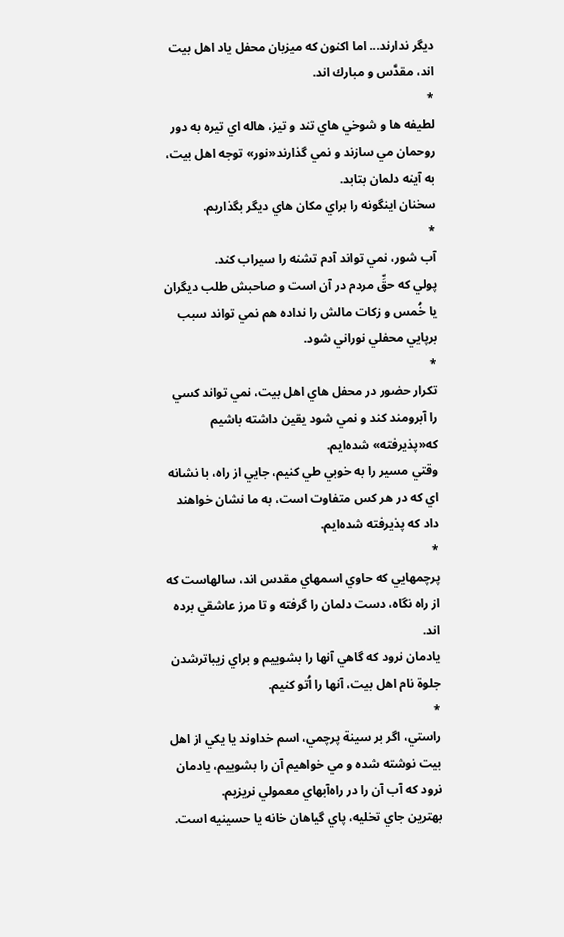ديگر ندارند... اما اكنون كه ميزبان محفل ياد اهل بيت اند، مقدَّس و مبارك اند.
*
لطيفه ها و شوخي هاي تند و تيز، هاله اي تيره به دور روحمان مي سازند و نمي گذارند«نور» توجه اهل بيت، به آينه دلمان بتابد.
سخنان اينگونه را براي مكان هاي ديگر بگذاريم.
*
آب شور، نمي تواند آدم تشنه را سيراب كند.
پولي كه حقِّ مردم در آن است و صاحبش طلب ديگران يا خُمس و زكات مالش را نداده هم نمي تواند سبب برپايي محفلي نوراني شود.
*
تكرار حضور در محفل هاي اهل بيت، نمي تواند كسي را آبرومند كند و نمي شود يقين داشته باشيم كه«پذيرفته» شده‌ايم.
وقتي مسير را به خوبي طي كنيم، جايي از راه، با نشانه اي كه در هر كس متفاوت است، به ما نشان خواهند داد كه پذيرفته شده‌ايم.
*
پرچمهايي كه حاوي اسمهاي مقدس اند، سالهاست كه از راه نگاه، دست دلمان را گرفته و تا مرز عاشقي برده اند.
يادمان نرود كه گاهي آنها را بشوييم و براي زيباترشدن جلوة نام اهل بيت، آنها را اُتو كنيم.
*
راستي، اگر بر سينة پرچمي، اسم خداوند يا يكي از اهل بيت نوشته شده و مي خواهيم آن را بشوييم، يادمان نرود كه آب آن را در راه‌آبهاي معمولي نريزيم.
بهترين جاي تخليه، پاي گياهان خانه يا حسينيه است.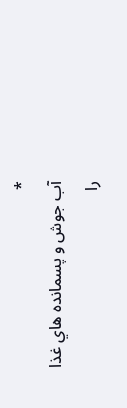*
آب جوش و پسمانده هاي غذا را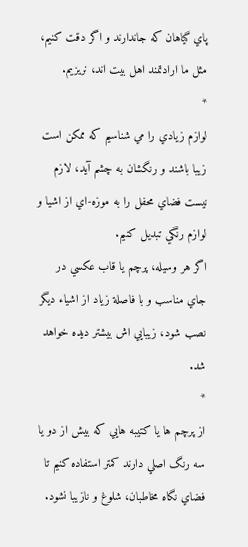پاي گياهان كه جاندارند و اگر دقت كنيم، مثل ما ارادتمند اهل بيت اند، نريزيم.
*
لوازم زيادي را مي شناسيم كه ممكن است زيبا باشند و رنگشان به چشم آيد، لازم نيست فضاي محفل را به موزه-اي از اشيا و لوازم رنگي تبديل كنيم.
اگر هر وسيله، پرچم يا قاب عكسي در جاي مناسب و با فاصلة زياد از اشياء ديگر نصب شود، زيبايي اش بيشتر ديده خواهد شد.
*
از پرچم ها يا كتيبه هايي كه بيش از دو يا سه رنگ اصلي دارند كمتر استفاده كنيم تا فضاي نگاه مخاطبان، شلوغ و نازيبا نشود.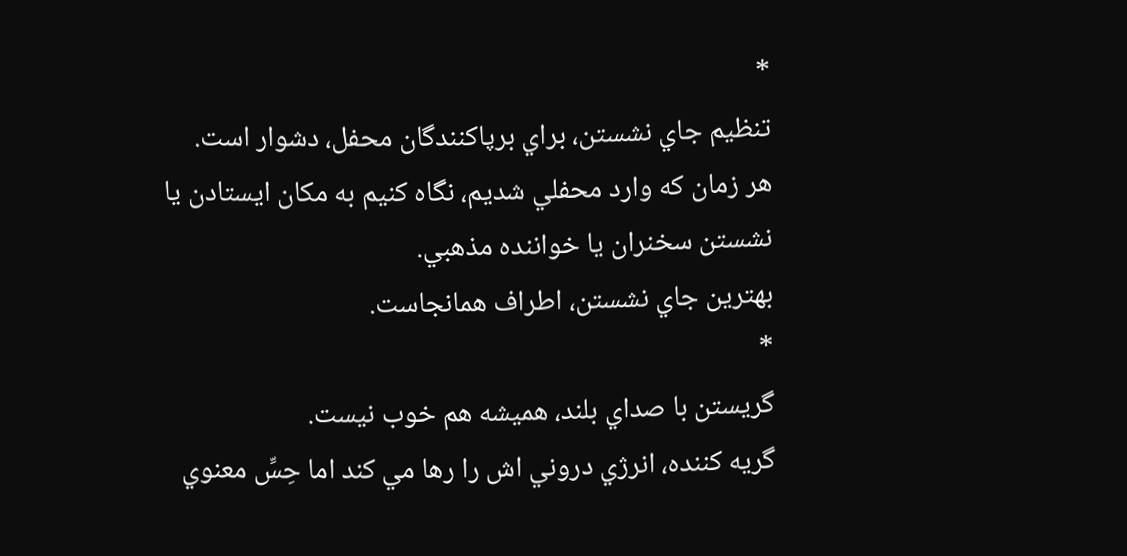*
تنظيم جاي نشستن، براي برپاكنندگان محفل، دشوار است.
هر زمان كه وارد محفلي شديم، نگاه كنيم به مكان ايستادن يا نشستن سخنران يا خواننده مذهبي.
بهترين جاي نشستن، اطراف همانجاست.
*
گريستن با صداي بلند، هميشه هم خوب نيست.
گريه كننده، انرژي دروني اش را رها مي كند اما حِسِّ معنوي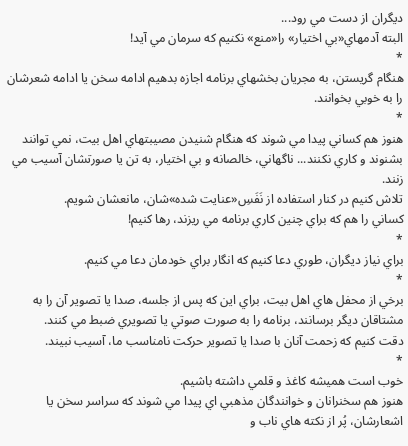ديگران از دست مي رود...
البته آدمهاي«بي اختيار» را«منع» نكنيم كه سرمان مي آيد!
*
هنگام گريستن، به مجريان بخشهاي برنامه اجازه بدهيم ادامه سخن يا ادامه شعرشان را به خوبي بخوانند.
*
هنوز هم كساني پيدا مي شوند كه هنگام شنيدن مصيبتهاي اهل بيت، نمي توانند بشنوند و كاري نكنند... ناگهاني، خالصانه و بي اختيار، به تن يا صورتشان آسيب مي زنند.
تلاش كنيم در كنار استفاده از نَفَسِ«عنايت شده»شان، مانعشان شويم.
كساني را هم كه براي چنين كاري برنامه مي ريزند، رها كنيم!
*
براي نياز ديگران، طوري دعا كنيم كه انگار براي خودمان دعا مي كنيم.
*
برخي از محفل هاي اهل بيت، براي اين كه پس از جلسه، صدا يا تصوير آن را به مشتاقان ديگر برسانند، برنامه را به صورت صوتي يا تصويري ضبط مي كنند.
دقت كنيم كه زحمت آنان با صدا يا تصوير حركت نامناسب ما، آسيب نبيند.
*
خوب است هميشه كاغذ و قلمي داشته باشيم.
هنوز هم سخنرانان و خوانندگان مذهبي اي پيدا مي شوند كه سراسر سخن يا اشعارشان، پُر از نكته هاي ناب و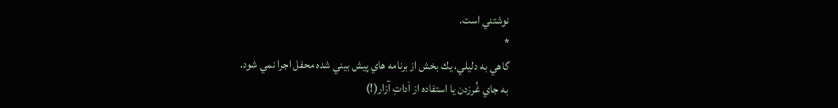نوشتني است.
*
گاهي به دليلي، يك بخش از برنامه هاي پيش بيني شده محفل اجرا نمي شود.
به جاي غُرزدن يا استفاده از اَداتِ آزار(!)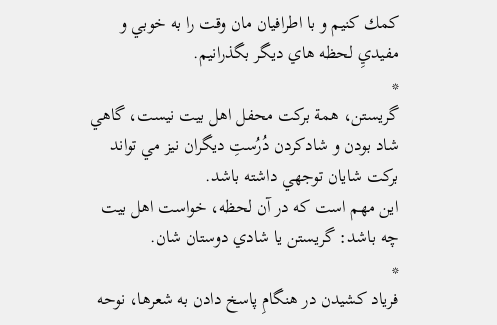كمك كنيم و با اطرافيان مان وقت را به خوبي و مفيديِ لحظه هاي ديگر بگذرانيم.
*
گريستن، همة بركت محفل اهل بيت نيست، گاهي شاد بودن و شادكردن دُرُستِ ديگران نيز مي تواند بركت شايان توجهي داشته باشد.
اين مهم است كه در آن لحظه، خواست اهل بيت چه باشد: گريستن يا شادي دوستان شان.
*
فرياد كشيدن در هنگامِ پاسخ دادن به شعرها، نوحه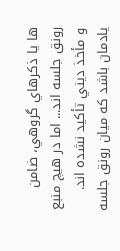ها يا ذكرهاي گروهي، ضامن رونق جلسه اند... اما در هيچ منبع و مأخذ ديني تأكيد نشده اند.
يادمان باشد كه ميان رونق جلسه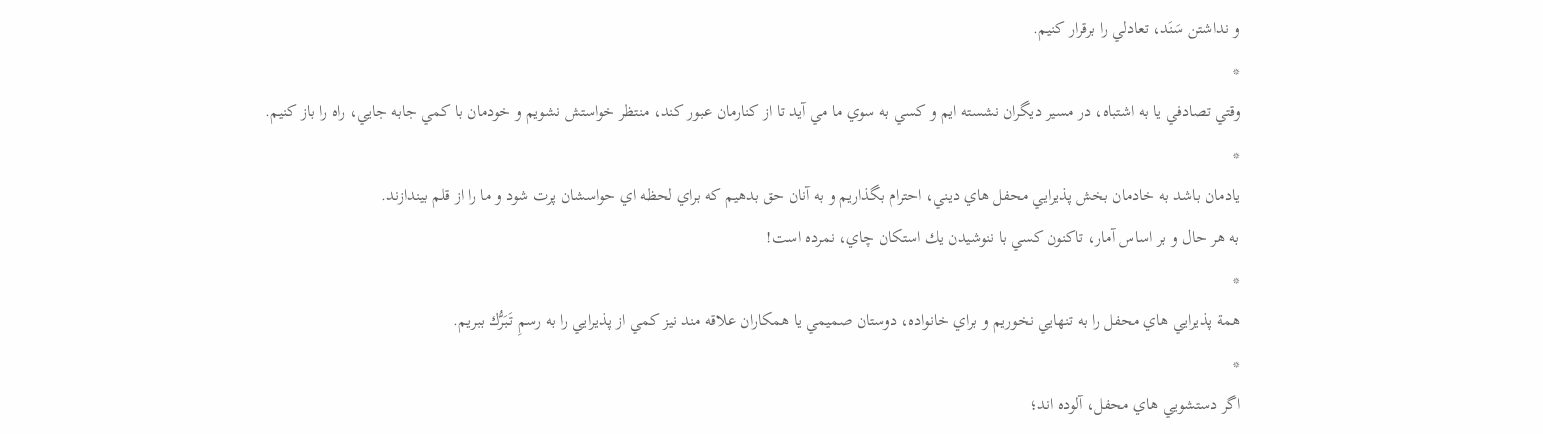و نداشتن سَنَد، تعادلي را برقرار كنيم.
*
وقتي تصادفي يا به اشتباه، در مسير ديگران نشسته ايم و كسي به سوي ما مي آيد تا از كنارمان عبور كند، منتظر خواستش نشويم و خودمان با كمي جابه جايي، راه را باز كنيم.
*
يادمان باشد به خادمان بخش پذيرايي محفل هاي ديني، احترام بگذاريم و به آنان حق بدهيم كه براي لحظه اي حواسشان پرت شود و ما را از قلم بيندازند.
به هر حال و بر اساس آمار، تاكنون كسي با ننوشيدن يك استكان چاي، نمرده است!
*
همة پذيرايي هاي محفل را به تنهايي نخوريم و براي خانواده، دوستان صميمي يا همكاران علاقه مند نيز كمي از پذيرايي را به رسمِ تَبَرُّك ببريم.
*
اگر دستشويي هاي محفل، آلوده اند؛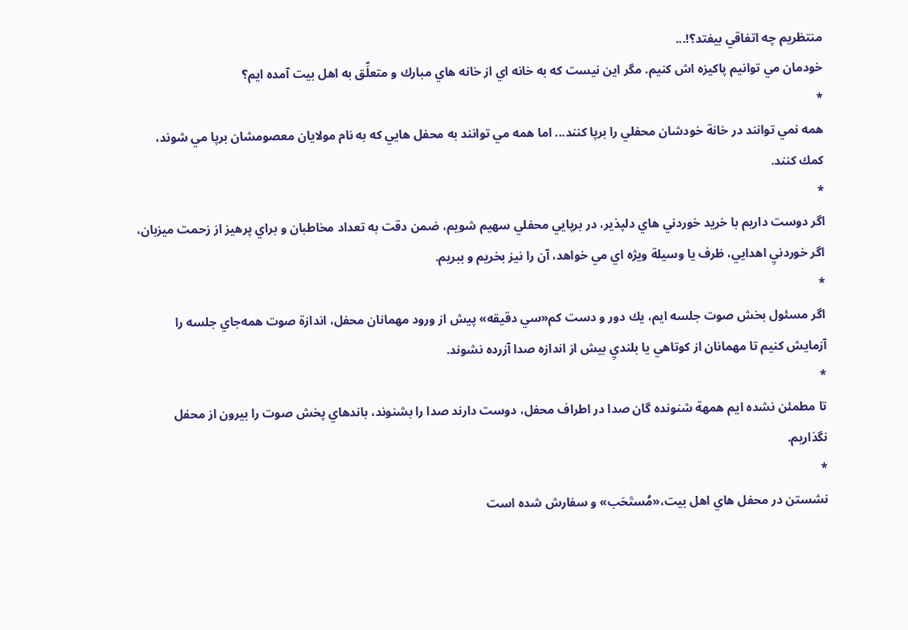منتظريم چه اتفاقي بيفتد؟!...
خودمان مي توانيم پاكيزه اش كنيم. مگر اين نيست كه به خانه اي از خانه هاي مبارك و متعلِّق به اهل بيت آمده ايم؟
*
همه نمي توانند در خانة خودشان محفلي را برپا كنند... اما همه مي توانند به محفل هايي كه به نام مولايان معصومشان برپا مي شوند، كمك كنند.
*
اگر دوست داريم با خريد خوردني هاي دلپذير، در برپايي محفلي سهيم شويم، ضمن دقت به تعداد مخاطبان و براي پرهيز از زحمت ميزبان، اگر خوردنيِ اهدايي، ظرف يا وسيلة ويژه اي مي خواهد، آن را نيز بخريم و ببريم.
*
اگر مسئول بخش صوت جلسه ايم، يك دور و دست كم«سي دقيقه» پيش از ورود مهمانان محفل، اندازة صوت همه‌جاي جلسه را آزمايش كنيم تا مهمانان از كوتاهي يا بلنديِ بيش از اندازه صدا آزرده نشوند.
*
تا مطمئن نشده ايم همهة شنونده گان صدا در اطراف محفل، دوست دارند صدا را بشنوند، باندهاي پخش صوت را بيرون از محفل نگذاريم.
*
نشستن در محفل هاي اهل بيت،«مُستَحَب» و سفارش شده است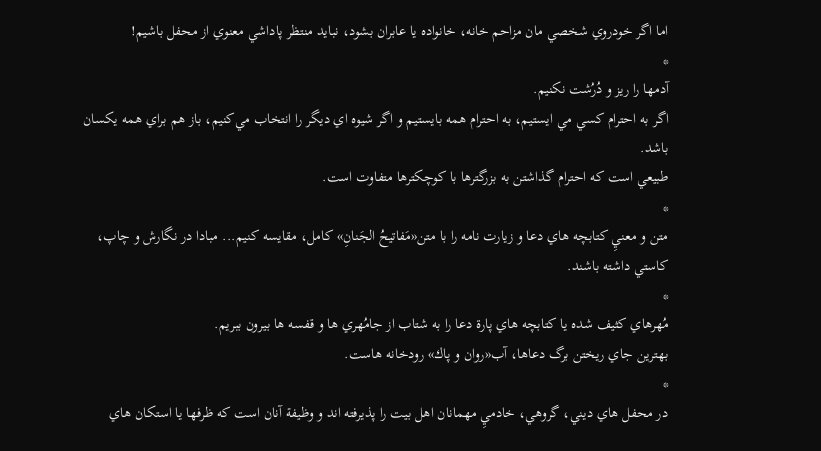اما اگر خودروي شخصي مان مزاحم خانه، خانواده يا عابران بشود، نبايد منتظر پاداشي معنوي از محفل باشيم!
*
آدمها را ريز و دُرُشت نكنيم.
اگر به احترام كسي مي ايستيم، به احترام همه بايستيم و اگر شيوه اي ديگر را انتخاب مي‌كنيم، باز هم براي همه يكسان باشد.
طبيعي است كه احترام گذاشتن به بزرگترها با كوچكترها متفاوت است.
*
متن و معنيِ كتابچه هاي دعا و زيارت نامه را با متن«مَفاتيحُ الجَنانِ» كامل، مقايسه كنيم... مبادا در نگارش و چاپ، كاستي داشته باشند.
*
مُهرهاي كثيف شده يا كتابچه هاي پارة دعا را به شتاب از جامُهري ها و قفسه ها بيرون ببريم.
بهترين جاي ريختن برگ دعاها، آب«روان و پاك» رودخانه هاست.
*
در محفل هاي ديني، گروهي، خادميِ مهمانان اهل بيت را پذيرفته اند و وظيفة آنان است كه ظرفها يا استكان هاي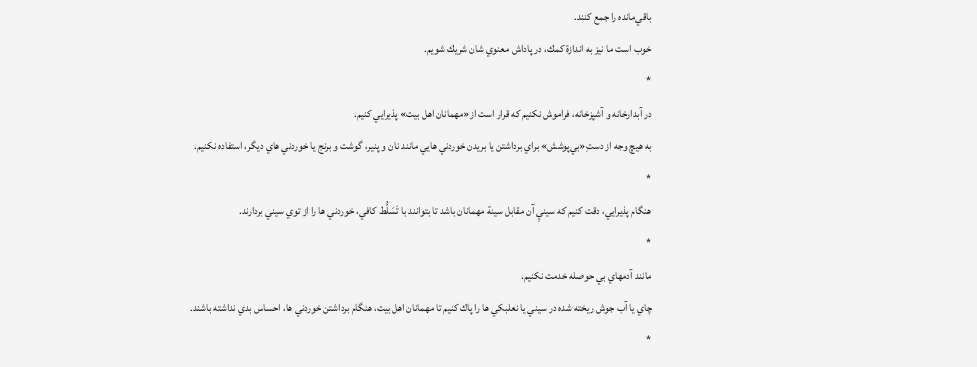باقي‌مانده را جمع كنند.
خوب است ما نيز به اندازة كمك، در پاداش معنوي شان شريك شويم.
*
در آبدارخانه و آشپزخانه، فراموش نكنيم كه قرار است از«مهمانان اهل بيت» پذيرايي كنيم.
به هيچ وجه از دستِ«بي‌پوشش» براي برداشتن يا بريدن خوردني هايي مانند نان و پنير، گوشت و برنج يا خوردني هاي ديگر، استفاده نكنيم.
*
هنگام پذيرايي، دقت كنيم كه سينيِ آن مقابل سينة مهمانان باشد تا بتوانند با تَسَلُّط كافي، خوردني ها را از توي سيني بردارند.
*
مانند آدمهاي بي حوصله خدمت نكنيم.
چاي يا آب جوش ريخته شده در سيني يا نعلبكي ها را پاك كنيم تا مهمانان اهل بيت، هنگام برداشتن خوردني ها، احساس بدي نداشته باشند.
*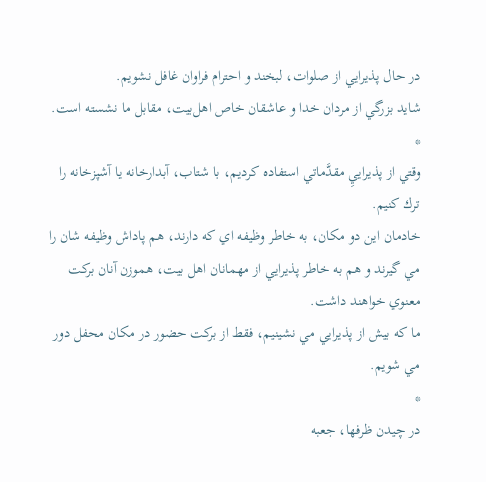در حال پذيرايي از صلوات، لبخند و احترام فراوان غافل نشويم.
شايد بزرگي از مردان خدا و عاشقان خاص اهل‌بيت، مقابل ما نشسته است.
*
وقتي از پذيراييِ مقدَّماتي استفاده كرديم، با شتاب، آبدارخانه يا آشپزخانه را ترك كنيم.
خادمان اين دو مكان، به خاطر وظيفه اي كه دارند، هم پاداش وظيفه شان را مي گيرند و هم به خاطر پذيرايي از مهمانان اهل بيت، هموزن آنان بركت معنوي خواهند داشت.
ما كه بيش از پذيرايي مي نشينيم، فقط از بركت حضور در مكان محفل دور مي شويم.
*
در چيدن ظرفها، جعبه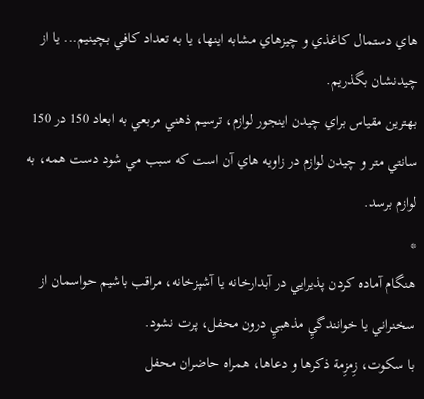هاي دستمال كاغذي و چيزهاي مشابه اينها، يا به تعداد كافي بچينيم... يا از چيدنشان بگذريم.
بهترين مقياس براي چيدن اينجور لوازم، ترسيم ذهني مربعي به ابعاد 150 در 150 سانتي متر و چيدن لوازم در زاويه هاي آن است كه سبب مي شود دست همه، به لوازم برسد.
*
هنگام آماده كردن پذيرايي در آبدارخانه يا آشپزخانه، مراقب باشيم حواسمان از سخنراني يا خوانندگيِ مذهبيِ درون محفل، پرت نشود.
با سكوت، زِمزِمة ذكرها و دعاها، همراه حاضران محفل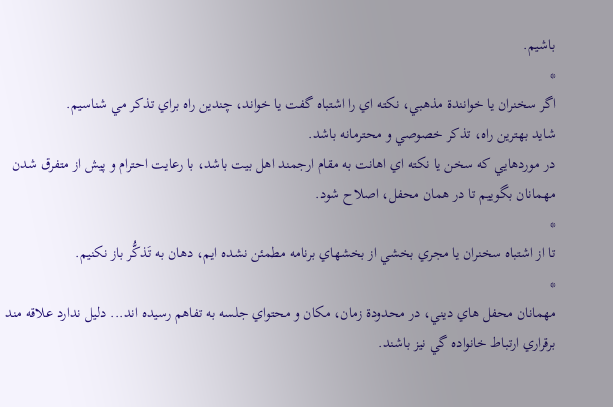باشيم.
*
اگر سخنران يا خوانندة مذهبي، نكته اي را اشتباه گفت يا خواند، چندين راه براي تذكر مي شناسيم.
شايد بهترين راه، تذكر خصوصي و محترمانه باشد.
در موردهايي كه سخن يا نكته اي اهانت به مقام ارجمند اهل بيت باشد، با رعايت احترام و پيش از متفرق شدن مهمانان بگوييم تا در همان محفل، اصلاح شود.
*
تا از اشتباه سخنران يا مجري بخشي از بخشهاي برنامه مطمئن نشده ايم، دهان به تَذكُّر باز نكنيم.
*
مهمانان محفل هاي ديني، در محدودة زمان، مكان و محتواي جلسه به تفاهم رسيده اند... دليل ندارد علاقه مند برقراري ارتباط خانواده گي نيز باشند.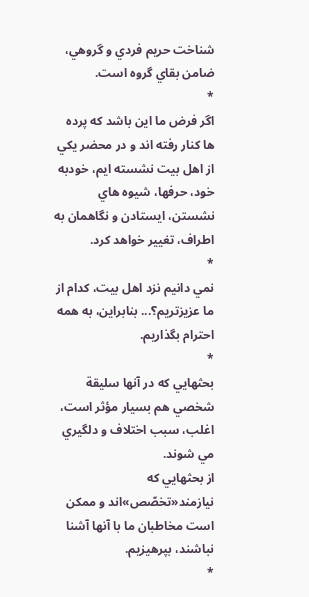شناخت حريم فردي و گروهي، ضامن بقاي گروه است.
*
اگر فرض ما اين باشد كه پرده ها كنار رفته اند و در محضر يكي از اهل بيت نشسته ايم، خودبه خود، حرفها، شيوه هاي نشستن، ايستادن و نگاهمان به اطراف، تغيير خواهد كرد.
*
نمي دانيم نزد اهل بيت، كدام از ما عزيزتريم؟... بنابراين، به همه احترام بگذاريم.
*
بحثهايي كه در آنها سليقة شخصي هم بسيار مؤثر است، اغلب، سبب اختلاف و دلگيري مي شوند.
از بحثهايي كه نيازمند«تخصّص»اند و ممكن است مخاطبان ما با آنها آشنا نباشند، بپرهيزيم.
*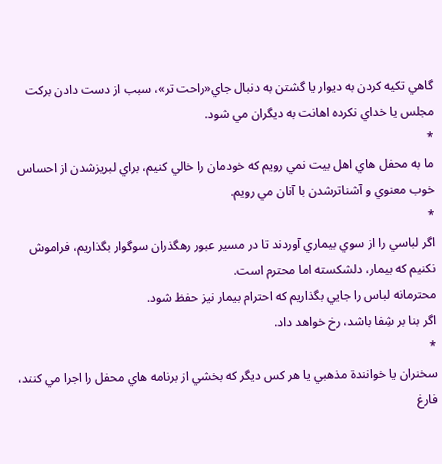گاهي تكيه كردن به ديوار يا گشتن به دنبال جاي«راحت تر»، سبب از دست دادن بركت مجلس يا خداي نكرده اهانت به ديگران مي شود.
*
ما به محفل هاي اهل بيت نمي رويم كه خودمان را خالي كنيم، براي لبريزشدن از احساس خوب معنوي و آشناترشدن با آنان مي رويم.
*
اگر لباسي را از سوي بيماري آوردند تا در مسير عبور رهگذران سوگوار بگذاريم، فراموش نكنيم كه بيمار، دلشكسته اما محترم است.
محترمانه لباس را جايي بگذاريم كه احترام بيمار نيز حفظ شود.
اگر بنا بر شِفا باشد، رخ خواهد داد.
*
سخنران يا خوانندة مذهبي يا هر كس ديگر كه بخشي از برنامه هاي محفل را اجرا مي كنند، فارغ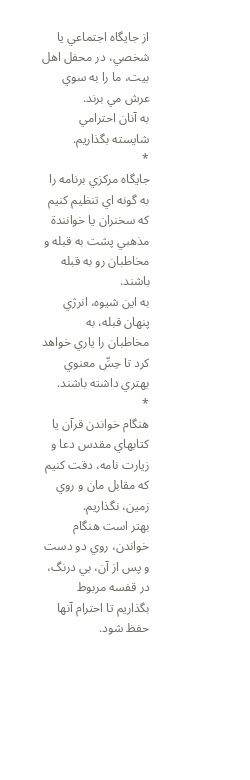از جايگاه اجتماعي يا شخصي، در محفل اهل بيت، ما را به سوي عرش مي برند.
به آنان احترامي شايسته بگذاريم.
*
جايگاه مركزي برنامه را به گونه اي تنظيم كنيم كه سخنران يا خوانندة مذهبي پشت به قبله و مخاطبان رو به قبله باشند.
به اين شيوه، انرژي پنهان قبله، به مخاطبان را ياري خواهد كرد تا حِسِّ معنوي بهتري داشته باشند.
*
هنگام خواندن قرآن يا كتابهاي مقدس دعا و زيارت نامه، دقت كنيم كه مقابل مان و روي زمين، نگذاريم.
بهتر است هنگام خواندن، روي دو دست و پس از آن، بي درنگ، در قفسه مربوط بگذاريم تا احترام آنها حفظ شود.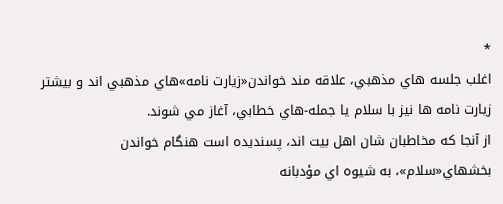*
اغلب جلسه هاي مذهبي، علاقه مند خواندن«زيارت نامه»هاي مذهبي اند و بيشتر زيارت نامه ها نيز با سلام يا جمله-هاي خطابي، آغاز مي شوند.
از آنجا كه مخاطبان شان اهل بيت اند، پسنديده است هنگام خواندن بخشهاي«سلام»، به شيوه اي مؤدبانه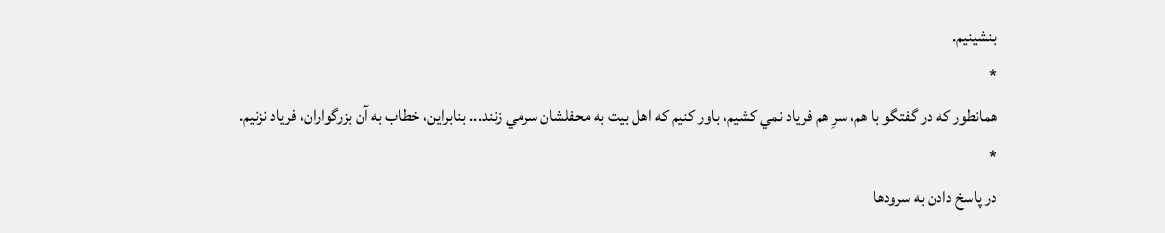بنشينيم.
*
همانطور كه در گفتگو با هم، سرِ هم فرياد نمي كشيم، باور كنيم كه اهل بيت به محفلشان سرمي زنند... بنابراين، خطاب به آن بزرگواران، فرياد نزنيم.
*
در پاسخ دادن به سرودها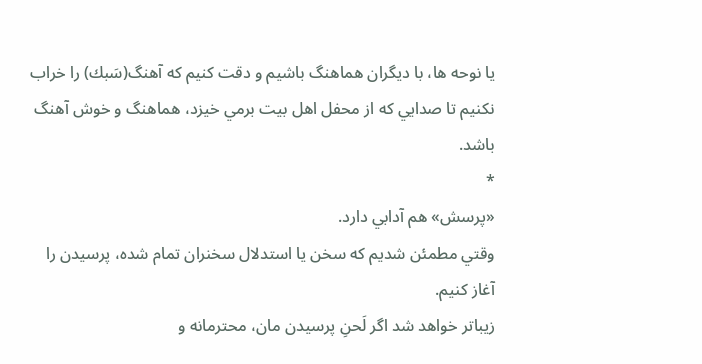يا نوحه ها، با ديگران هماهنگ باشيم و دقت كنيم كه آهنگ(سَبك) را خراب نكنيم تا صدايي كه از محفل اهل بيت برمي خيزد، هماهنگ و خوش آهنگ باشد.
*
«پرسش» هم آدابي دارد.
وقتي مطمئن شديم كه سخن يا استدلال سخنران تمام شده، پرسيدن را آغاز كنيم.
زيباتر خواهد شد اگر لَحنِ پرسيدن مان، محترمانه و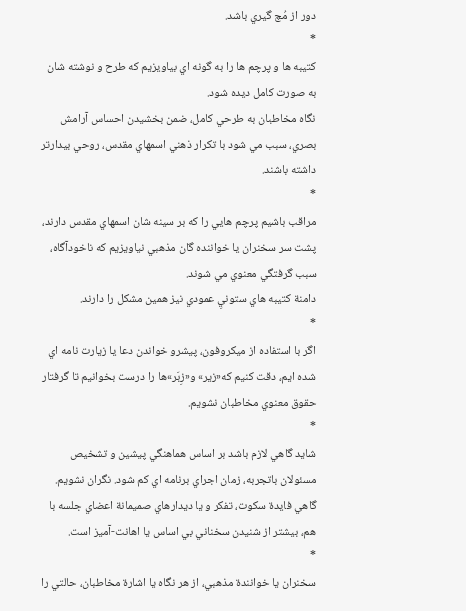دور از مُچ گيري باشد.
*
كتيبه ها و پرچم ها را به گونه اي بياويزيم كه طرح و نوشته شان به صورت كامل ديده شود.
نگاه مخاطبان به طرحي كامل، ضمن بخشيدن احساس آرامش بصري، سبب مي شود با تكرار ذهني اسمهاي مقدس، روحي بيدارتر داشته باشند.
*
مراقب باشيم پرچم هايي را كه بر سينه شان اسمهاي مقدس دارند، پشت سر سخنران يا خواننده گان مذهبي نياويزيم كه ناخودآگاه، سبب گرفتگي معنوي مي شوند.
دامنة كتيبه هاي ستونيِ عمودي نيز همين مشكل را دارند.
*
اگر با استفاده از ميكروفون، پيشرو خواندن دعا يا زيارت نامه اي شده ايم، دقت كنيم كه«زير» و«زِبَر»ها را درست بخوانيم تا گرفتار حقوق معنوي مخاطبان نشويم.
*
شايد گاهي لازم باشد بر اساس هماهنگي پيشين و تشخيص مسئولان باتجربه، زمان اجراي برنامه اي كم شود. نگران نشويم.
گاهي فايدة سكوت، تفكر و يا ديدارهاي صميمانة اعضاي جلسه با هم، بيشتر از شنيدن سخناني بي اساس يا اهانت-آميز است.
*
سخنران يا خوانندة مذهبي، از هر نگاه يا اشارة مخاطبان، حالتي را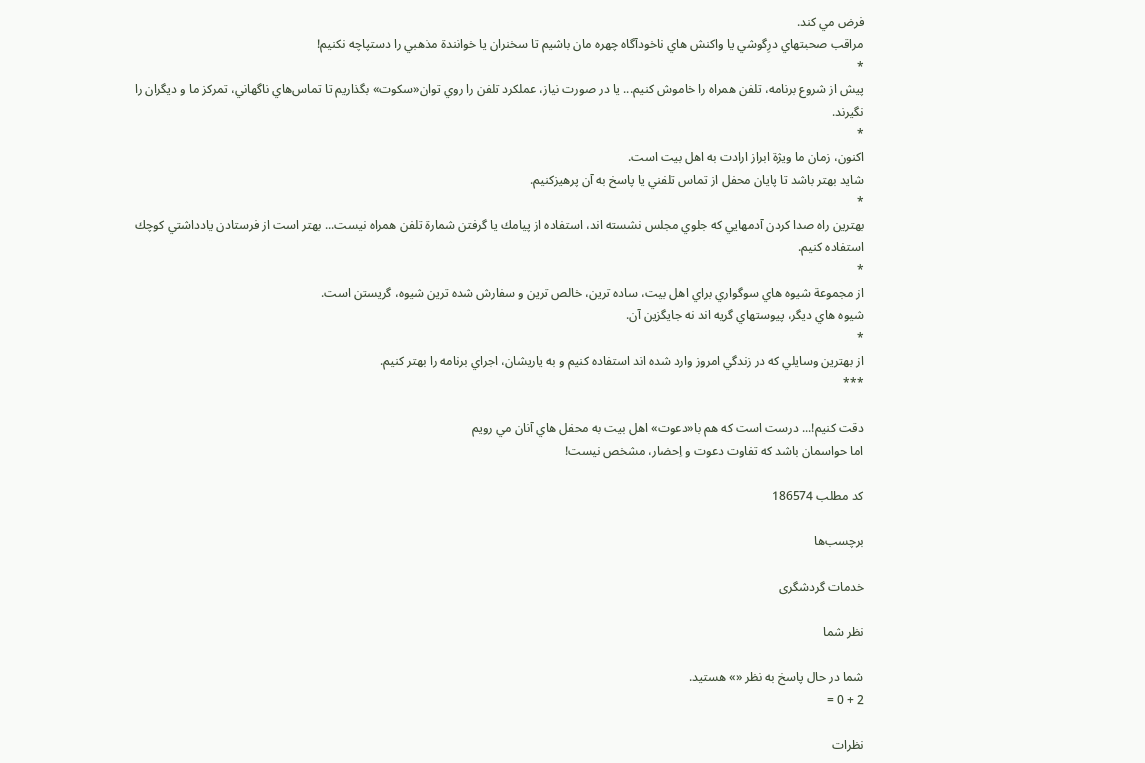فرض مي كند.
مراقب صحبتهاي درِگوشي يا واكنش هاي ناخودآگاه چهره مان باشيم تا سخنران يا خوانندة مذهبي را دستپاچه نكنيم!
*
پيش از شروع برنامه، تلفن همراه را خاموش كنيم... يا در صورت نياز، عملكرد تلفن را روي توان«سكوت» بگذاريم تا تماس‌هاي ناگهاني، تمركز ما و ديگران را نگيرند.
*
اكنون، زمان ما ويژة ابراز ارادت به اهل بيت است.
شايد بهتر باشد تا پايان محفل از تماس تلفني يا پاسخ به آن پرهيز‌كنيم.
*
بهترين راه صدا كردن آدمهايي كه جلوي مجلس نشسته اند، استفاده از پيامك يا گرفتن شمارة تلفن همراه نيست... بهتر است از فرستادن يادداشتي كوچك استفاده كنيم.
*
از مجموعة شيوه هاي سوگواري براي اهل بيت، ساده ترين، خالص ترين و سفارش شده ترين شيوه، گريستن است.
شيوه هاي ديگر، پيوستهاي گريه اند نه جايگزين آن.
*
از بهترين وسايلي كه در زندگي امروز وارد شده اند استفاده كنيم و به ياريشان، اجراي برنامه را بهتر كنيم.
***

دقت كنيم!... درست است كه هم با«دعوت» اهل بيت به محفل هاي آنان مي رويم
اما حواسمان باشد كه تفاوت دعوت و اِحضار، مشخص نيست!

کد مطلب 186574

برچسب‌ها

خدمات گردشگری

نظر شما

شما در حال پاسخ به نظر «» هستید.
2 + 0 =

نظرات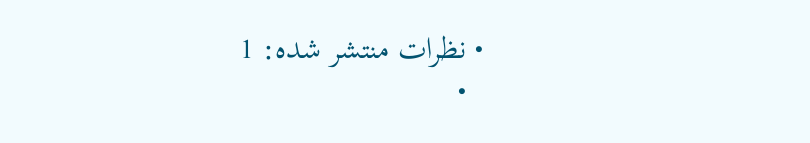• نظرات منتشر شده: 1
  •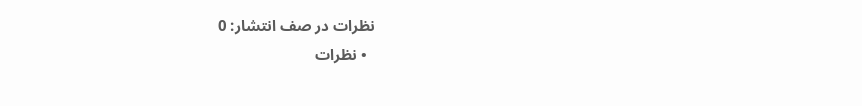نظرات در صف انتشار: 0
  • نظرات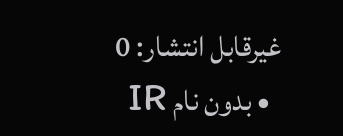غیرقابل انتشار: 0
  • بدون نام IR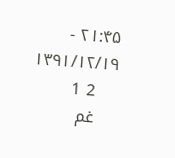۲۱:۴۵ - ۱۳۹۱/۱۲/۱۹
    2 1
    غم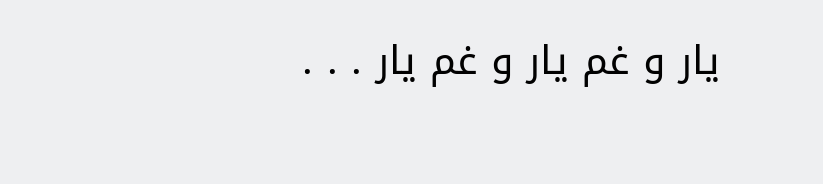یار و غم یار و غم یار . . .